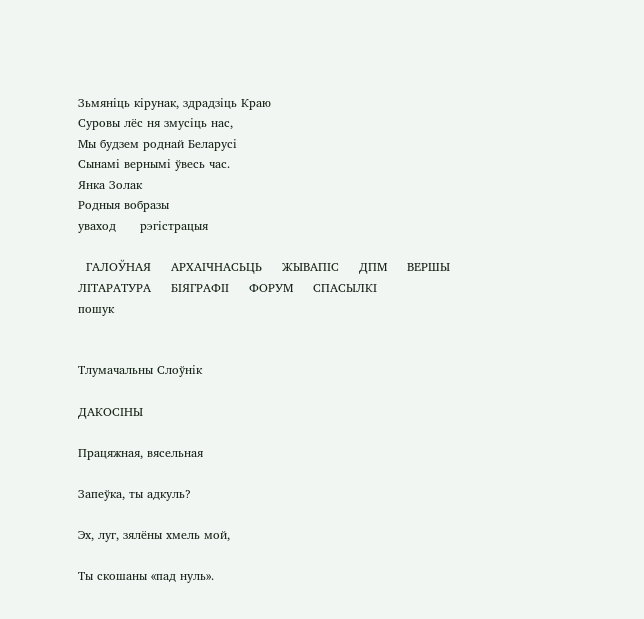Зьмяніць кірунак, здрадзіць Краю
Суровы лёс ня змусіць нас,
Мы будзем роднай Беларусі
Сынамі вернымі ўвесь час.
Янка Золак
Родныя вобразы
уваход      рэгiстрацыя

  ГАЛОЎНАЯ     АРХАІЧНАСЬЦЬ     ЖЫВАПІС     ДПМ     ВЕРШЫ     ЛІТАРАТУРА     БІЯГРАФІІ     ФОРУМ     СПАСЫЛКІ
пошук


Тлумачальны Слоўнік

ДАКОСІНЫ

Працяжная, вясельная

Запеўка, ты адкуль?

Эх, луг, зялёны хмель мой,

Ты скошаны «пад нуль».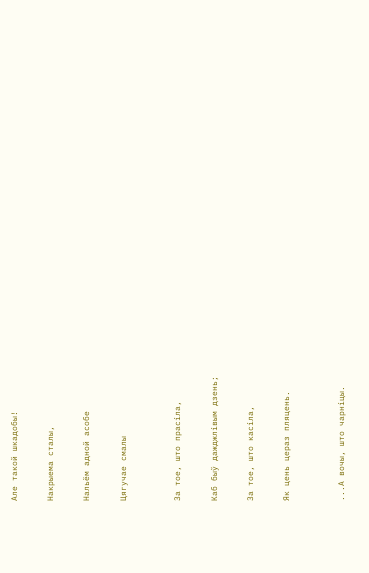Але такой шкадобы!

Накрыема сталы,

Нальём адной асобе

Цягучае смалы


За тое, што прасіла,

Каб быў дажджлівым дзень;

За тое, што касіла,

Як цень цераз пляцень.


...А вочы, што чарніцы.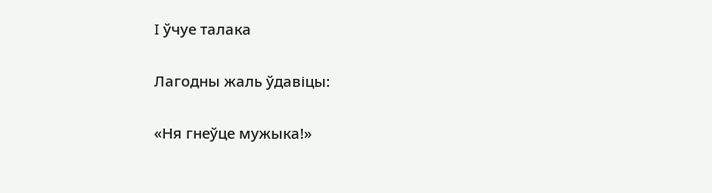I ўчуе талака

Лагодны жаль ўдавіцы:

«Ня гнеўце мужыка!»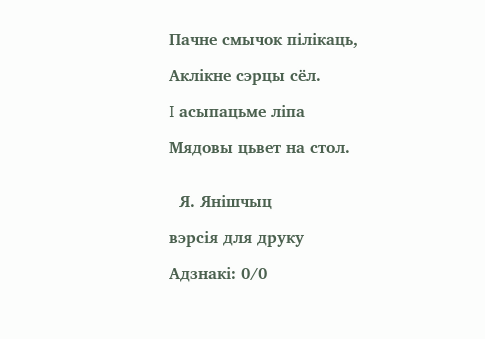Пачне смычок пілікаць,

Аклікне сэрцы сёл.

I асыпацьме ліпа

Мядовы цьвет на стол.


  Я. Янішчыц

вэрсія для друку

Адзнакi: 0/0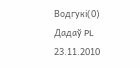Водгукі(0)
Дадаў PL 23.11.2010